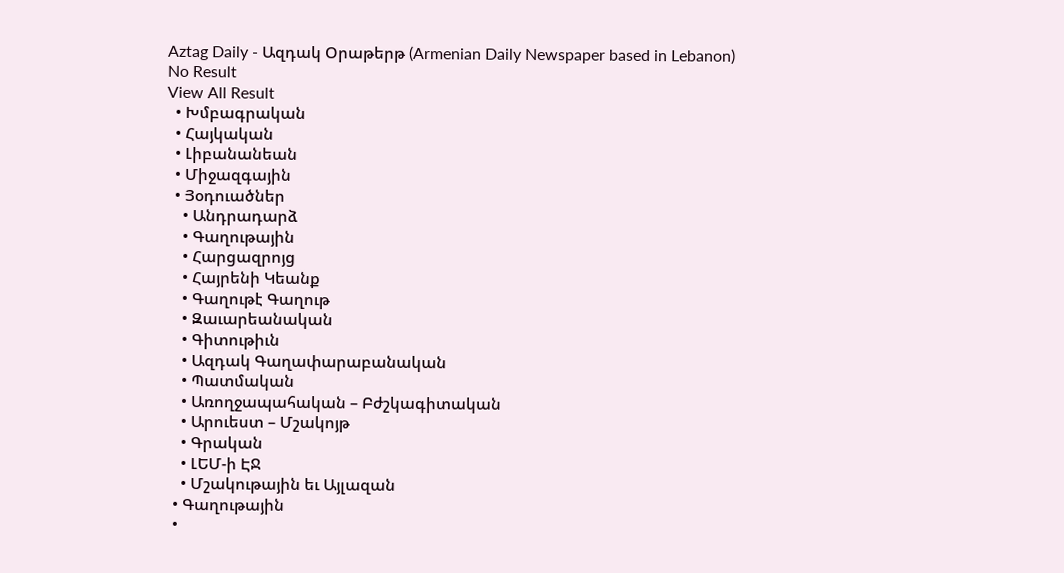Aztag Daily - Ազդակ Օրաթերթ (Armenian Daily Newspaper based in Lebanon)
No Result
View All Result
  • Խմբագրական
  • Հայկական
  • Լիբանանեան
  • Միջազգային
  • Յօդուածներ
    • Անդրադարձ
    • Գաղութային
    • Հարցազրոյց
    • Հայրենի Կեանք
    • Գաղութէ Գաղութ
    • Զաւարեանական
    • Գիտութիւն
    • Ազդակ Գաղափարաբանական
    • Պատմական
    • Առողջապահական – Բժշկագիտական
    • Արուեստ – Մշակոյթ
    • Գրական
    • ԼԵՄ-ի ԷՋ
    • Մշակութային եւ Այլազան
  • Գաղութային
  •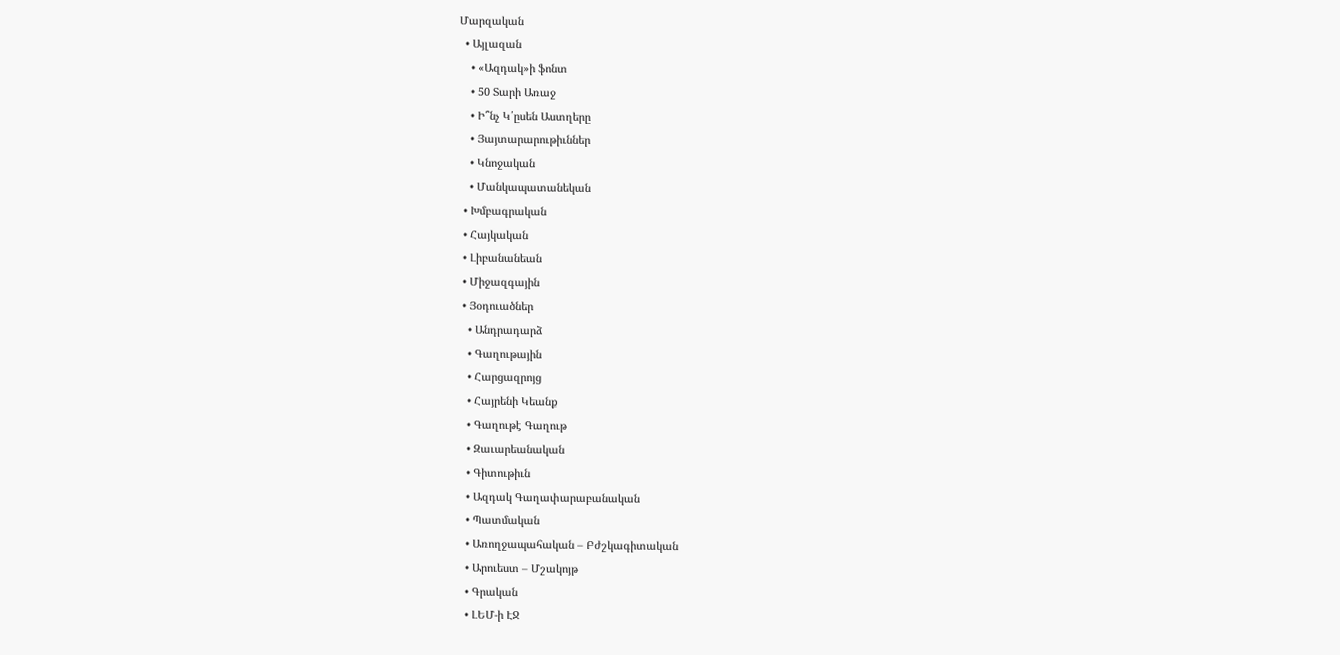Մարզական
  • Այլազան
    • «Ազդակ»ի ֆոնտ
    • 50 Տարի Առաջ
    • Ի՞նչ Կ՛ըսեն Աստղերը
    • Յայտարարութիւններ
    • Կնոջական
    • Մանկապատանեկան
  • Խմբագրական
  • Հայկական
  • Լիբանանեան
  • Միջազգային
  • Յօդուածներ
    • Անդրադարձ
    • Գաղութային
    • Հարցազրոյց
    • Հայրենի Կեանք
    • Գաղութէ Գաղութ
    • Զաւարեանական
    • Գիտութիւն
    • Ազդակ Գաղափարաբանական
    • Պատմական
    • Առողջապահական – Բժշկագիտական
    • Արուեստ – Մշակոյթ
    • Գրական
    • ԼԵՄ-ի ԷՋ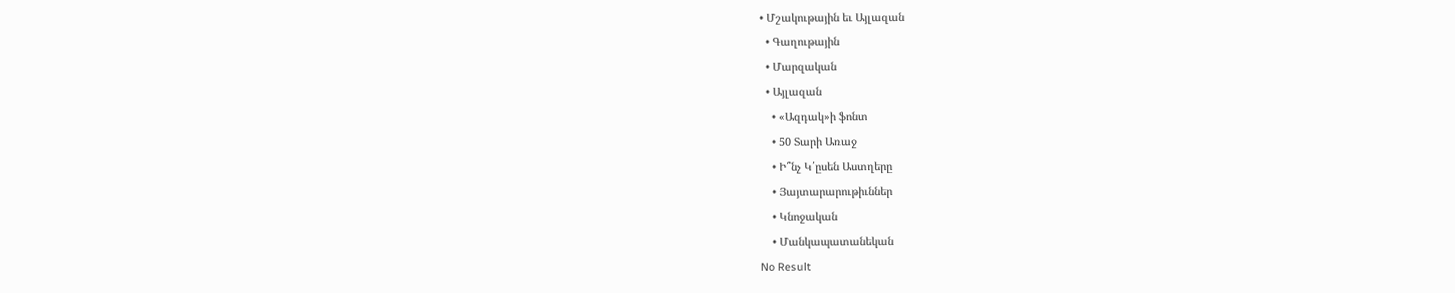• Մշակութային եւ Այլազան
  • Գաղութային
  • Մարզական
  • Այլազան
    • «Ազդակ»ի ֆոնտ
    • 50 Տարի Առաջ
    • Ի՞նչ Կ՛ըսեն Աստղերը
    • Յայտարարութիւններ
    • Կնոջական
    • Մանկապատանեկան
No Result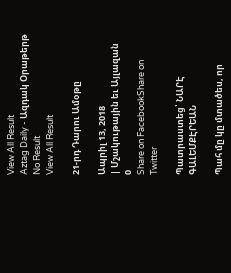View All Result
Aztag Daily - Ազդակ Օրաթերթ
No Result
View All Result

21-րդ Դարու Ամօթը

Ապրիլ 13, 2018
| Մշակութային եւ Այլազան
0
Share on FacebookShare on Twitter

Պատրաստեց՝ ՆԱՐԷ ԳԱԼԵՄՔԷՐԵԱՆ

Պահ մը կը մտածես, որ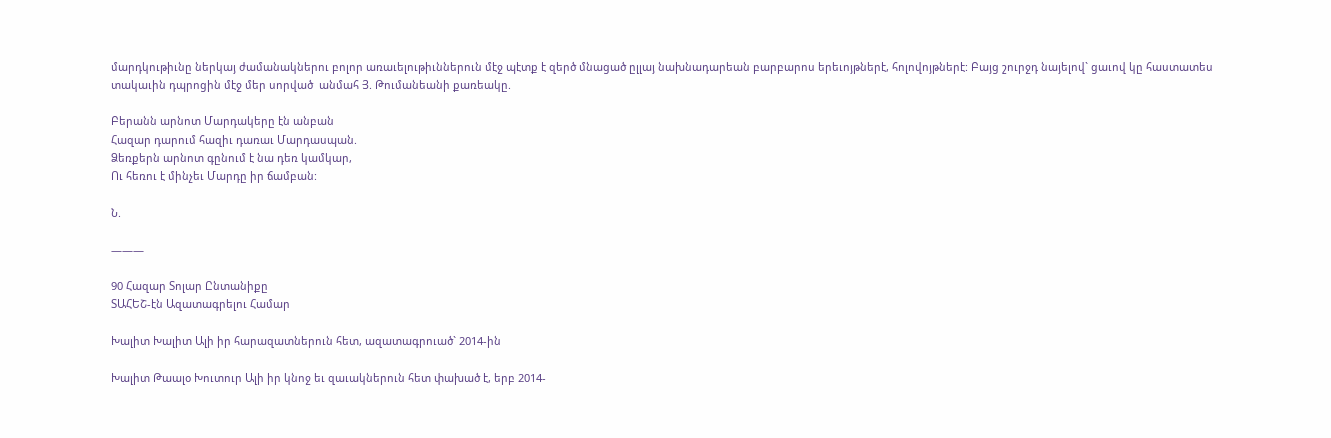մարդկութիւնը ներկայ ժամանակներու բոլոր առաւելութիւններուն մէջ պէտք է զերծ մնացած ըլլայ նախնադարեան բարբարոս երեւոյթներէ, հոլովոյթներէ: Բայց շուրջդ նայելով` ցաւով կը հաստատես տակաւին դպրոցին մէջ մեր սորված  անմահ Յ. Թումանեանի քառեակը.

Բերանն արնոտ Մարդակերը էն անբան
Հազար դարում հազիւ դառաւ Մարդասպան.
Ձեռքերն արնոտ գընում է նա դեռ կամկար,
Ու հեռու է մինչեւ Մարդը իր ճամբան:

Ն.

———

90 Հազար Տոլար Ընտանիքը
ՏԱՀԵՇ-էն Ազատագրելու Համար

Խալիտ Խալիտ Ալի իր հարազատներուն հետ, ազատագրուած` 2014-ին

Խալիտ Թաալօ Խուտուր Ալի իր կնոջ եւ զաւակներուն հետ փախած է, երբ 2014-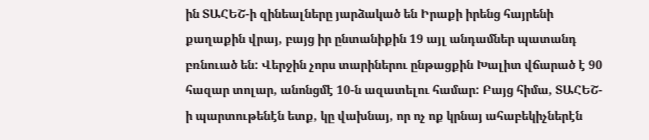ին ՏԱՀԵՇ-ի զինեալները յարձակած են Իրաքի իրենց հայրենի քաղաքին վրայ, բայց իր ընտանիքին 19 այլ անդամներ պատանդ բռնուած են: Վերջին չորս տարիներու ընթացքին Խալիտ վճարած է 90 հազար տոլար, անոնցմէ 10-ն ազատելու համար: Բայց հիմա, ՏԱՀԵՇ-ի պարտութենէն ետք, կը վախնայ, որ ոչ ոք կրնայ ահաբեկիչներէն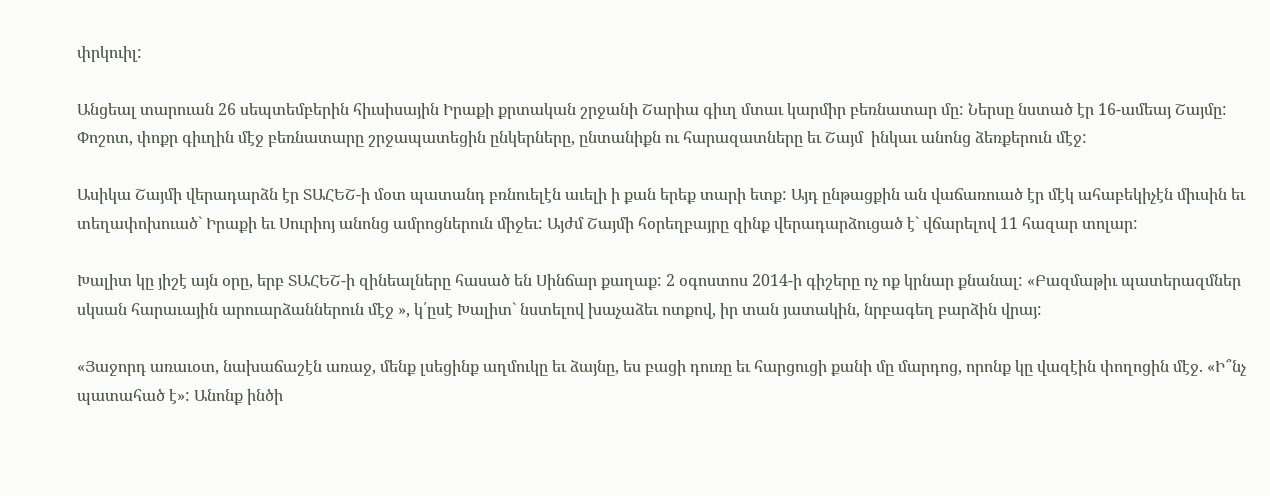փրկուիլ:

Անցեալ տարուան 26 սեպտեմբերին հիւսիսային Իրաքի քրտական շրջանի Շարիա գիւղ մտաւ կարմիր բեռնատար մը: Ներսը նստած էր 16-ամեայ Շայմը: Փոշոտ, փոքր գիւղին մէջ բեռնատարը շրջապատեցին ընկերները, ընտանիքն ու հարազատները եւ Շայմ  ինկաւ անոնց ձեռքերուն մէջ:

Ասիկա Շայմի վերադարձն էր ՏԱՀԵՇ-ի մօտ պատանդ բռնուելէն աւելի ի քան երեք տարի ետք: Այդ ընթացքին ան վաճառուած էր մէկ ահաբեկիչէն միւսին եւ տեղափոխուած` Իրաքի եւ Սուրիոյ անոնց ամրոցներուն միջեւ: Այժմ Շայմի հօրեղբայրը զինք վերադարձուցած է` վճարելով 11 հազար տոլար:

Խալիտ կը յիշէ այն օրը, երբ ՏԱՀԵՇ-ի զինեալները հասած են Սինճար քաղաք: 2 օգոստոս 2014-ի գիշերը ոչ ոք կրնար քնանալ: «Բազմաթիւ պատերազմներ սկսան հարաւային արուարձաններուն մէջ », կ՛ըսէ Խալիտ` նստելով խաչաձեւ ոտքով, իր տան յատակին, նրբագեղ բարձին վրայ:

«Յաջորդ առաւօտ, նախաճաշէն առաջ, մենք լսեցինք աղմուկը եւ ձայնը, ես բացի դուռը եւ հարցուցի քանի մը մարդոց, որոնք կը վազէին փողոցին մէջ. «Ի՞նչ պատահած է»: Անոնք ինծի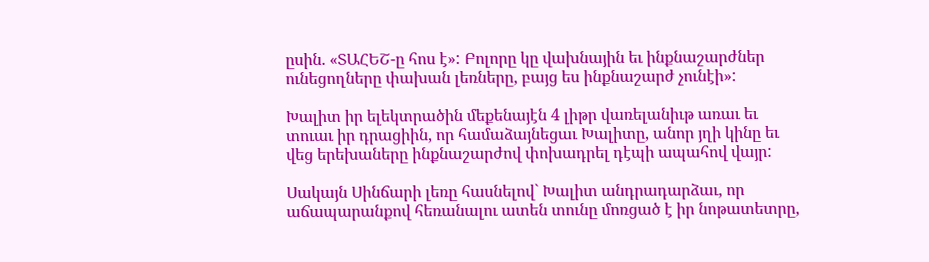ըսին. «ՏԱՀԵՇ-ը հոս է»: Բոլորը կը վախնային եւ ինքնաշարժներ ունեցողները փախան լեռները, բայց ես ինքնաշարժ չունէի»:

Խալիտ իր ելեկտրածին մեքենայէն 4 լիթր վառելանիւթ առաւ եւ տուաւ իր դրացիին, որ համաձայնեցաւ Խալիտը, անոր յղի կինը եւ վեց երեխաները ինքնաշարժով փոխադրել դէպի ապահով վայր:

Սակայն Սինճարի լեռը հասնելով` Խալիտ անդրադարձաւ, որ աճապարանքով հեռանալու ատեն տունը մոռցած է իր նոթատետրը,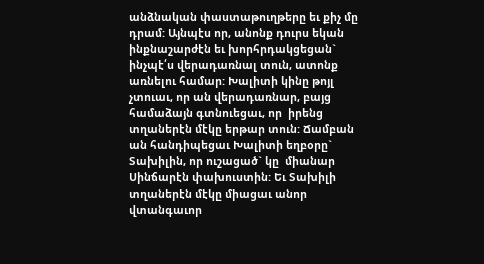անձնական փաստաթուղթերը եւ քիչ մը դրամ: Այնպէս որ, անոնք դուրս եկան ինքնաշարժէն եւ խորհրդակցեցան` ինչպէ՛ս վերադառնալ տուն, ատոնք առնելու համար: Խալիտի կինը թոյլ չտուաւ, որ ան վերադառնար, բայց համաձայն գտնուեցաւ, որ  իրենց տղաներէն մէկը երթար տուն: Ճամբան ան հանդիպեցաւ Խալիտի եղբօրը` Տախիլին, որ ուշացած` կը  միանար Սինճարէն փախուստին: Եւ Տախիլի տղաներէն մէկը միացաւ անոր  վտանգաւոր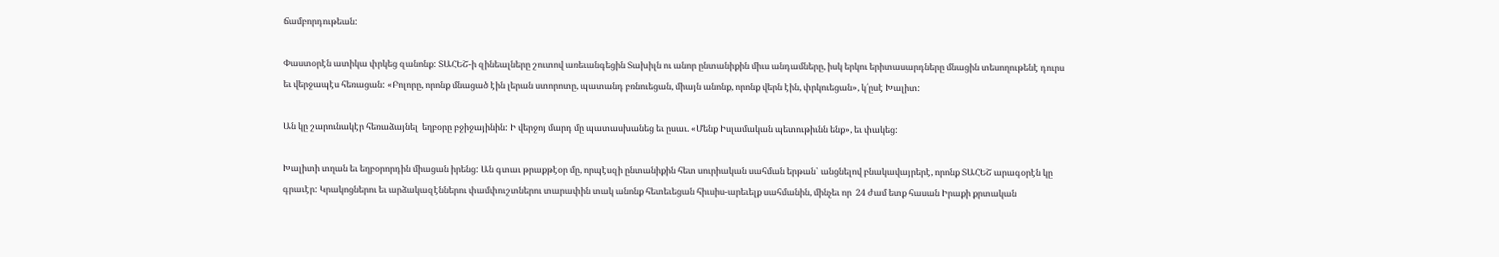ճամբորդութեան:

Փաստօրէն ատիկա փրկեց զանոնք: ՏԱՀԵՇ-ի զինեալները շուտով առեւանգեցին Տախիլն ու անոր ընտանիքին միւս անդամները, իսկ երկու երիտասարդները մնացին տեսողութենէ դուրս եւ վերջապէս հեռացան: «Բոլորը, որոնք մնացած էին լերան ստորոտը, պատանդ բռնուեցան, միայն անոնք, որոնք վերն էին, փրկուեցան», կ՛ըսէ Խալիտ:

Ան կը շարունակէր հեռաձայնել  եղբօրը բջիջայինին: Ի վերջոյ մարդ մը պատասխանեց եւ ըսաւ. «Մենք Իսլամական պետութիւնն ենք», եւ փակեց:

Խալիտի տղան եւ եղբօրորդին միացան իրենց: Ան գտաւ թրաքթէօր մը, որպէսզի ընտանիքին հետ սուրիական սահման երթան` անցնելով բնակավայրերէ, որոնք ՏԱՀԵՇ արագօրէն կը գրաւէր: Կրակոցներու եւ արձակազէններու փամփուշտներու տարափին տակ անոնք հետեւեցան հիւսիս-արեւելք սահմանին, մինչեւ որ  24 ժամ ետք հասան Իրաքի քրտական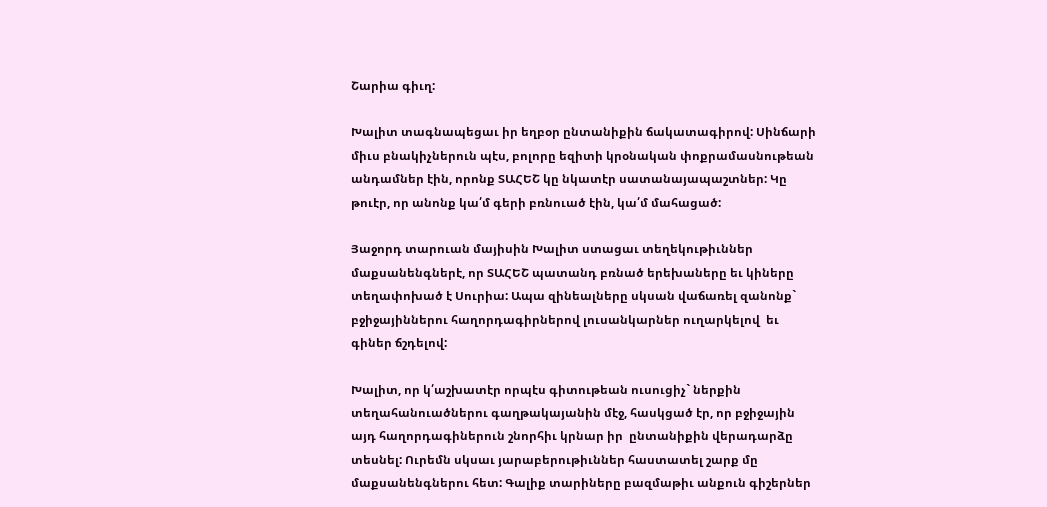Շարիա գիւղ:

Խալիտ տագնապեցաւ իր եղբօր ընտանիքին ճակատագիրով: Սինճարի միւս բնակիչներուն պէս, բոլորը եզիտի կրօնական փոքրամասնութեան անդամներ էին, որոնք ՏԱՀԵՇ կը նկատէր սատանայապաշտներ: Կը թուէր, որ անոնք կա՛մ գերի բռնուած էին, կա՛մ մահացած:

Յաջորդ տարուան մայիսին Խալիտ ստացաւ տեղեկութիւններ մաքսանենգներէ, որ ՏԱՀԵՇ պատանդ բռնած երեխաները եւ կիները տեղափոխած է Սուրիա: Ապա զինեալները սկսան վաճառել զանոնք` բջիջայիններու հաղորդագիրներով լուսանկարներ ուղարկելով  եւ գիներ ճշդելով:

Խալիտ, որ կ՛աշխատէր որպէս գիտութեան ուսուցիչ` ներքին տեղահանուածներու գաղթակայանին մէջ, հասկցած էր, որ բջիջային այդ հաղորդագիներուն շնորհիւ կրնար իր  ընտանիքին վերադարձը տեսնել: Ուրեմն սկսաւ յարաբերութիւններ հաստատել շարք մը մաքսանենգներու հետ: Գալիք տարիները բազմաթիւ անքուն գիշերներ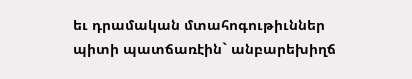եւ դրամական մտահոգութիւններ  պիտի պատճառէին` անբարեխիղճ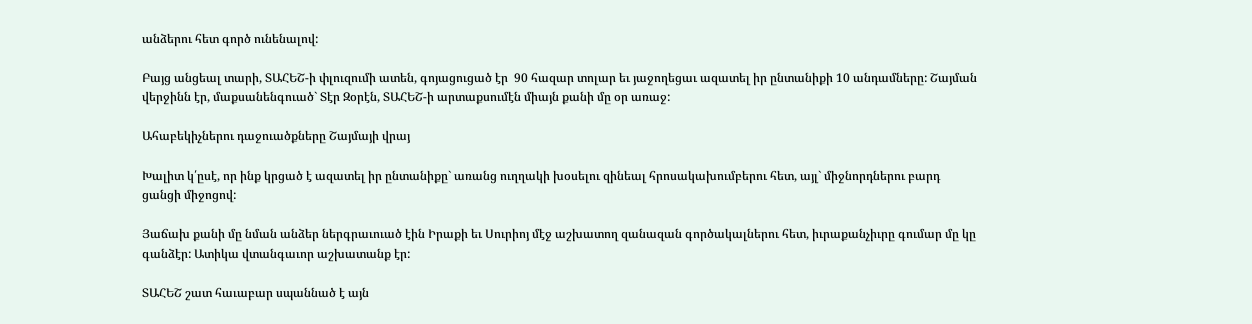անձերու հետ գործ ունենալով:

Բայց անցեալ տարի, ՏԱՀԵՇ-ի փլուզումի ատեն, գոյացուցած էր  90 հազար տոլար եւ յաջողեցաւ ազատել իր ընտանիքի 10 անդամները: Շայման վերջինն էր, մաքսանենգուած` Տէր Զօրէն, ՏԱՀԵՇ-ի արտաքսումէն միայն քանի մը օր առաջ:

Ահաբեկիչներու դաջուածքները Շայմայի վրայ

Խալիտ կ՛ըսէ, որ ինք կրցած է ազատել իր ընտանիքը` առանց ուղղակի խօսելու զինեալ հրոսակախումբերու հետ, այլ` միջնորդներու բարդ ցանցի միջոցով:

Յաճախ քանի մը նման անձեր ներգրաւուած էին Իրաքի եւ Սուրիոյ մէջ աշխատող զանազան գործակալներու հետ, իւրաքանչիւրը գումար մը կը գանձէր: Ատիկա վտանգաւոր աշխատանք էր:

ՏԱՀԵՇ շատ հաւաբար սպաննած է այն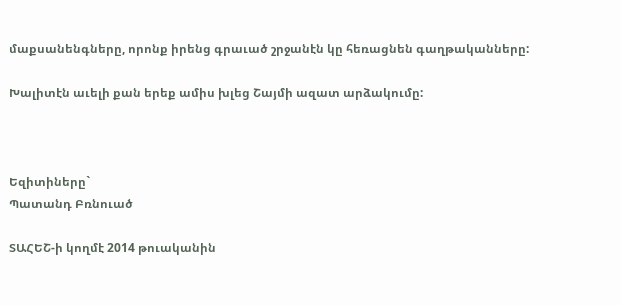մաքսանենգները, որոնք իրենց գրաւած շրջանէն կը հեռացնեն գաղթականները:

Խալիտէն աւելի քան երեք ամիս խլեց Շայմի ազատ արձակումը:



Եզիտիները`
Պատանդ Բռնուած

ՏԱՀԵՇ-ի կողմէ 2014 թուականին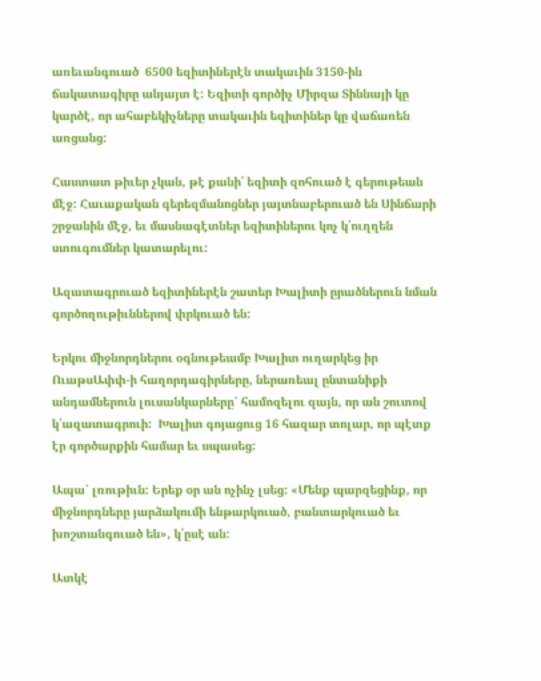առեւանգուած  6500 եզիտիներէն տակաւին 3150-ին ճակատագիրը անյայտ է: Եզիտի գործիչ Միրզա Տիննայի կը կարծէ, որ ահաբեկիչները տակաւին եզիտիներ կը վաճառեն առցանց:

Հաստատ թիւեր չկան, թէ քանի՛ եզիտի զոհուած է գերութեան մէջ: Հաւաքական գերեզմանոցներ յայտնաբերուած են Սինճարի շրջանին մէջ, եւ մասնագէտներ եզիտիներու կոչ կ՛ուղղեն ստուգումներ կատարելու:

Ազատագրուած եզիտիներէն շատեր Խալիտի ըրածներուն նման գործողութիւններով փրկուած են:

Երկու միջնորդներու օգնութեամբ Խալիտ ուղարկեց իր ՈւաթսԱփփ-ի հաղորդագիրները, ներառեալ ընտանիքի անդամներուն լուսանկարները` համոզելու զայն, որ ան շուտով կ՛ազատագրուի:  Խալիտ գոյացուց 16 հազար տոլար, որ պէտք էր գործարքին համար եւ սպասեց:

Ապա` լռութիւն: Երեք օր ան ոչինչ լսեց: «Մենք պարզեցինք, որ միջնորդները յարձակումի ենթարկուած, բանտարկուած եւ խոշտանգուած են», կ՛ըսէ ան:

Ատկէ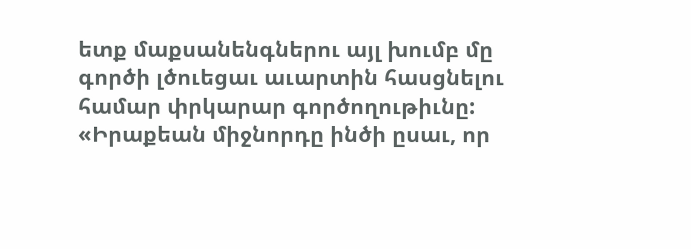ետք մաքսանենգներու այլ խումբ մը  գործի լծուեցաւ աւարտին հասցնելու համար փրկարար գործողութիւնը: «Իրաքեան միջնորդը ինծի ըսաւ, որ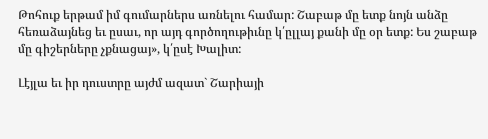Թոհուք երթամ իմ գումարներս առնելու համար: Շաբաթ մը ետք նոյն անձը հեռաձայնեց եւ ըսաւ, որ այդ գործողութիւնը կ՛ըլլայ քանի մը օր ետք: Ես շաբաթ մը գիշերները չքնացայ», կ՛ըսէ Խալիտ:

Լէյլա եւ իր դուստրը այժմ ազատ` Շարիայի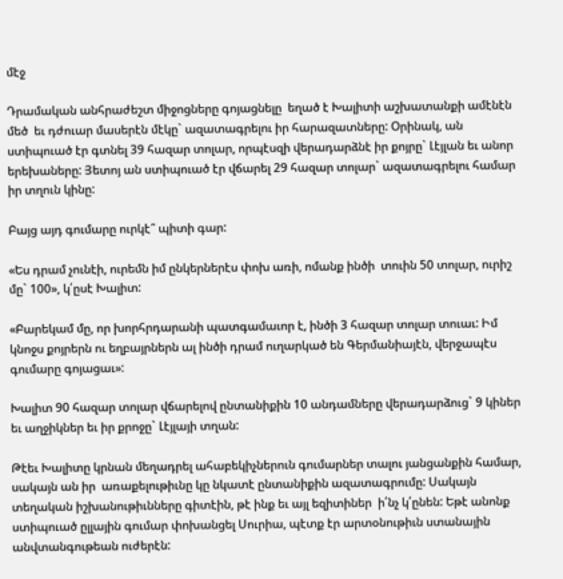մէջ

Դրամական անհրաժեշտ միջոցները գոյացնելը  եղած է Խալիտի աշխատանքի ամէնէն մեծ  եւ դժուար մասերէն մէկը` ազատագրելու իր հարազատները: Օրինակ, ան ստիպուած էր գտնել 39 հազար տոլար, որպէսզի վերադարձնէ իր քոյրը` Լէյլան եւ անոր երեխաները: Յետոյ ան ստիպուած էր վճարել 29 հազար տոլար` ազատագրելու համար  իր տղուն կինը:

Բայց այդ գումարը ուրկէ՞ պիտի գար:

«Ես դրամ չունէի, ուրեմն իմ ընկերներէս փոխ առի, ոմանք ինծի  տուին 50 տոլար, ուրիշ մը` 100», կ՛ըսէ Խալիտ:

«Բարեկամ մը, որ խորհրդարանի պատգամաւոր է, ինծի 3 հազար տոլար տուաւ: Իմ կնոջս քոյրերն ու եղբայրներն ալ ինծի դրամ ուղարկած են Գերմանիայէն, վերջապէս գումարը գոյացաւ»:

Խալիտ 90 հազար տոլար վճարելով ընտանիքին 10 անդամները վերադարձուց` 9 կիներ եւ աղջիկներ եւ իր քրոջը` Լէյլայի տղան:

Թէեւ Խալիտը կրնան մեղադրել ահաբեկիչներուն գումարներ տալու յանցանքին համար, սակայն ան իր  առաքելութիւնը կը նկատէ ընտանիքին ազատագրումը: Սակայն տեղական իշխանութիւնները գիտէին, թէ ինք եւ այլ եզիտիներ  ի՛նչ կ՛ընեն: Եթէ անոնք ստիպուած ըլլային գումար փոխանցել Սուրիա, պէտք էր արտօնութիւն ստանային  անվտանգութեան ուժերէն: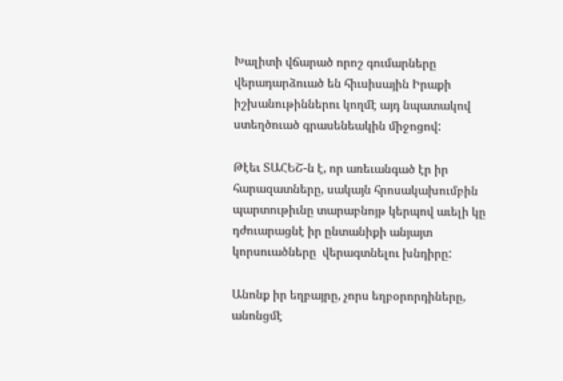Խալիտի վճարած որոշ գումարները վերադարձուած են հիւսիսային Իրաքի իշխանութիններու կողմէ այդ նպատակով ստեղծուած գրասենեակին միջոցով:

Թէեւ ՏԱՀԵՇ-ն է, որ առեւանգած էր իր հարազատները, սակայն հրոսակախումբին պարտութիւնը տարաբնոյթ կերպով աւելի կը դժուարացնէ իր ընտանիքի անյայտ կորսուածները  վերագտնելու խնդիրը:

Անոնք իր եղբայրը, չորս եղբօրորդիները,  անոնցմէ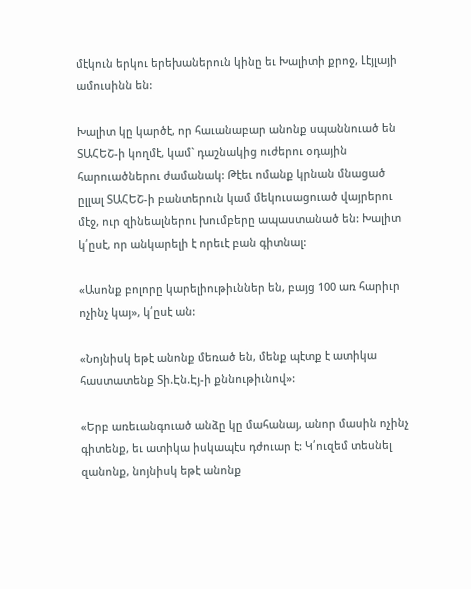մէկուն երկու երեխաներուն կինը եւ Խալիտի քրոջ, Լէյլայի ամուսինն են:

Խալիտ կը կարծէ, որ հաւանաբար անոնք սպաննուած են ՏԱՀԵՇ-ի կողմէ, կամ` դաշնակից ուժերու օդային հարուածներու ժամանակ: Թէեւ ոմանք կրնան մնացած ըլլալ ՏԱՀԵՇ-ի բանտերուն կամ մեկուսացուած վայրերու մէջ, ուր զինեալներու խումբերը ապաստանած են: Խալիտ կ՛ըսէ, որ անկարելի է որեւէ բան գիտնալ:

«Ասոնք բոլորը կարելիութիւններ են, բայց 100 առ հարիւր ոչինչ կայ», կ՛ըսէ ան:

«Նոյնիսկ եթէ անոնք մեռած են, մենք պէտք է ատիկա հաստատենք Տի.Էն.Էյ-ի քննութիւնով»:

«Երբ առեւանգուած անձը կը մահանայ, անոր մասին ոչինչ գիտենք, եւ ատիկա իսկապէս դժուար է: Կ՛ուզեմ տեսնել զանոնք, նոյնիսկ եթէ անոնք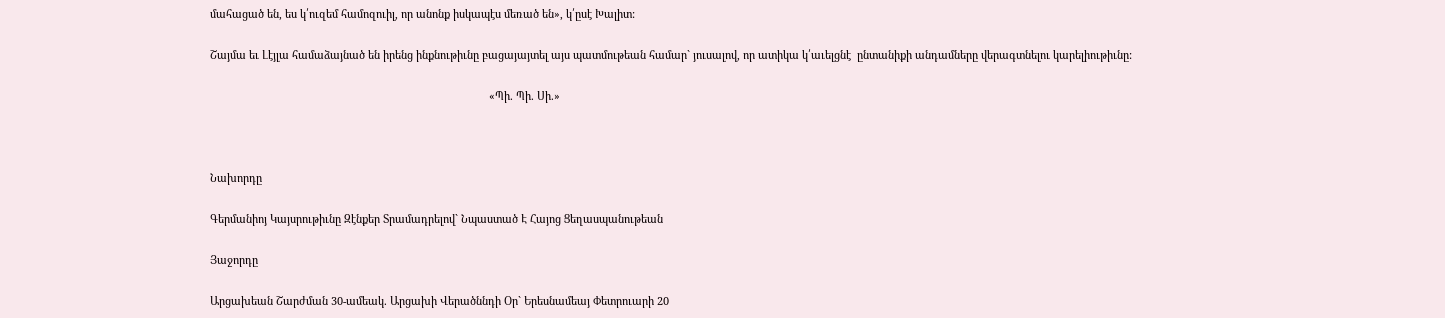մահացած են, ես կ՛ուզեմ համոզուիլ, որ անոնք իսկապէս մեռած են», կ՛ըսէ Խալիտ:

Շայմա եւ Լէյլա համաձայնած են իրենց ինքնութիւնը բացայայտել այս պատմութեան համար` յուսալով, որ ատիկա կ՛աւելցնէ  ընտանիքի անդամները վերագտնելու կարելիութիւնը:

                                                                                             «Պի. Պի. Սի.»



Նախորդը

Գերմանիոյ Կայսրութիւնը Զէնքեր Տրամադրելով` Նպաստած Է Հայոց Ցեղասպանութեան

Յաջորդը

Արցախեան Շարժման 30-ամեակ. Արցախի Վերածննդի Օր` Երեսնամեայ Փետրուարի 20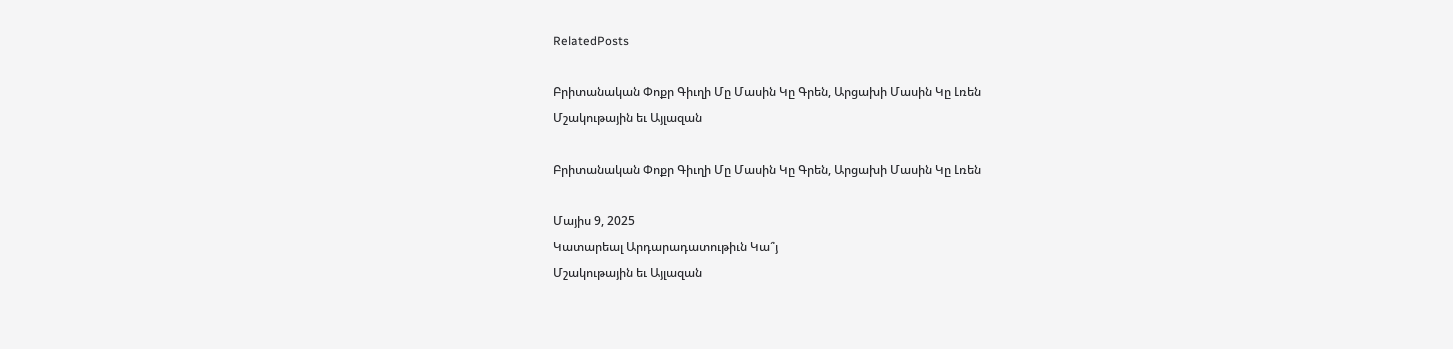RelatedPosts

Բրիտանական Փոքր Գիւղի Մը Մասին Կը Գրեն, Արցախի Մասին Կը Լռեն
Մշակութային եւ Այլազան

Բրիտանական Փոքր Գիւղի Մը Մասին Կը Գրեն, Արցախի Մասին Կը Լռեն

Մայիս 9, 2025
Կատարեալ Արդարադատութիւն Կա՞յ
Մշակութային եւ Այլազան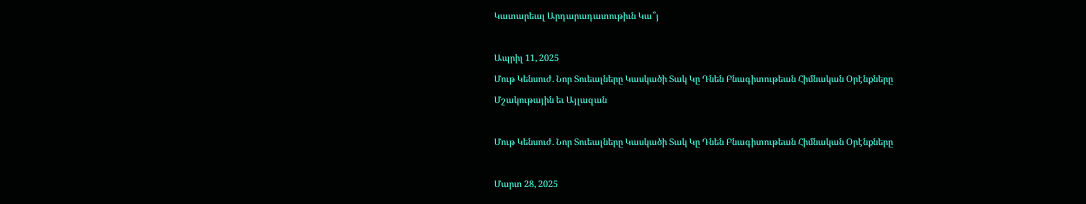Կատարեալ Արդարադատութիւն Կա՞յ

Ապրիլ 11, 2025
Մութ Կենսուժ. Նոր Տուեալները Կասկածի Տակ Կը Դնեն Բնագիտութեան Հիմնական Օրէնքները
Մշակութային եւ Այլազան

Մութ Կենսուժ. Նոր Տուեալները Կասկածի Տակ Կը Դնեն Բնագիտութեան Հիմնական Օրէնքները

Մարտ 28, 2025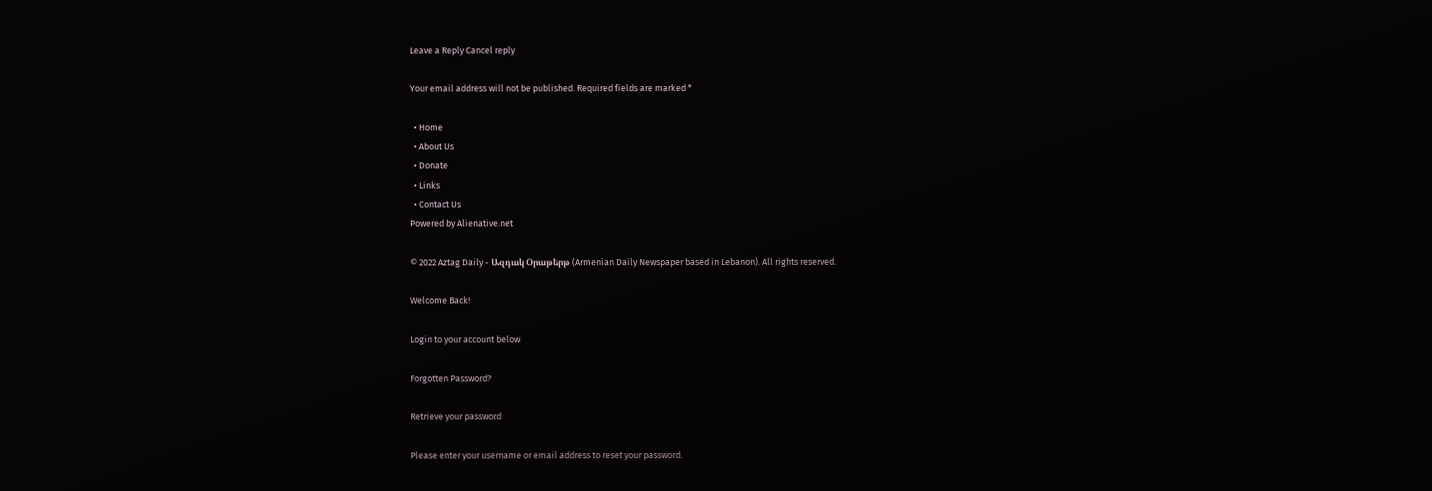Leave a Reply Cancel reply

Your email address will not be published. Required fields are marked *

  • Home
  • About Us
  • Donate
  • Links
  • Contact Us
Powered by Alienative.net

© 2022 Aztag Daily - Ազդակ Օրաթերթ (Armenian Daily Newspaper based in Lebanon). All rights reserved.

Welcome Back!

Login to your account below

Forgotten Password?

Retrieve your password

Please enter your username or email address to reset your password.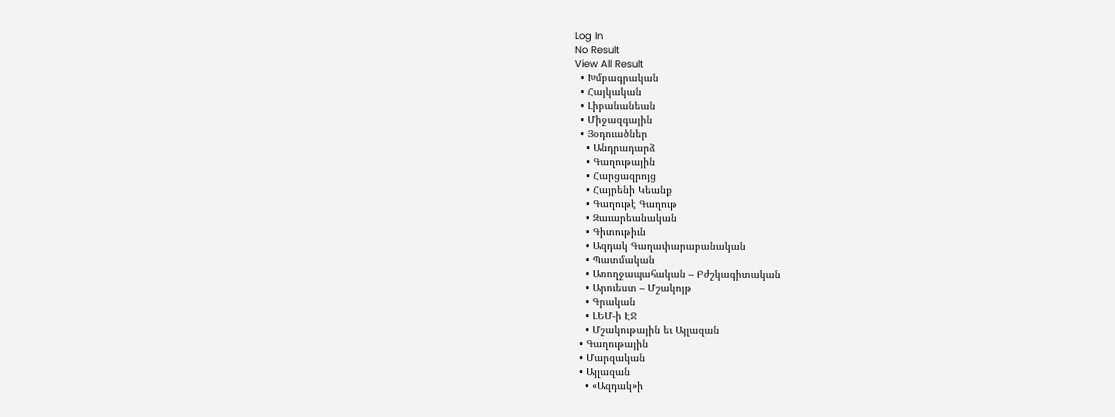Log In
No Result
View All Result
  • Խմբագրական
  • Հայկական
  • Լիբանանեան
  • Միջազգային
  • Յօդուածներ
    • Անդրադարձ
    • Գաղութային
    • Հարցազրոյց
    • Հայրենի Կեանք
    • Գաղութէ Գաղութ
    • Զաւարեանական
    • Գիտութիւն
    • Ազդակ Գաղափարաբանական
    • Պատմական
    • Առողջապահական – Բժշկագիտական
    • Արուեստ – Մշակոյթ
    • Գրական
    • ԼԵՄ-ի ԷՋ
    • Մշակութային եւ Այլազան
  • Գաղութային
  • Մարզական
  • Այլազան
    • «Ազդակ»ի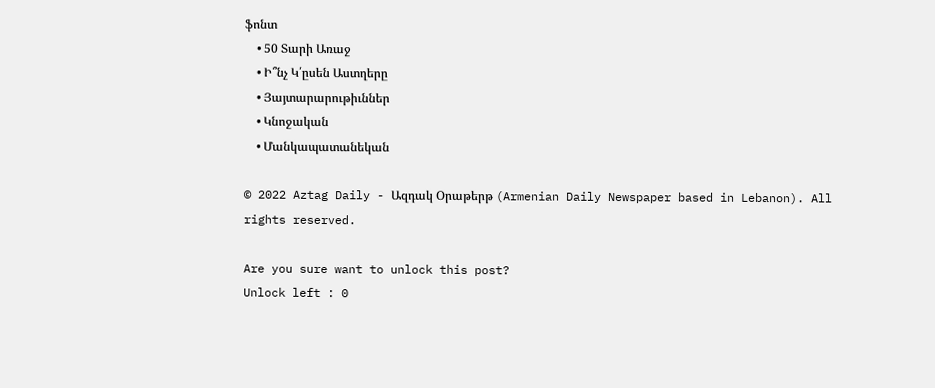ֆոնտ
    • 50 Տարի Առաջ
    • Ի՞նչ Կ՛ըսեն Աստղերը
    • Յայտարարութիւններ
    • Կնոջական
    • Մանկապատանեկան

© 2022 Aztag Daily - Ազդակ Օրաթերթ (Armenian Daily Newspaper based in Lebanon). All rights reserved.

Are you sure want to unlock this post?
Unlock left : 0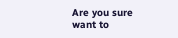Are you sure want to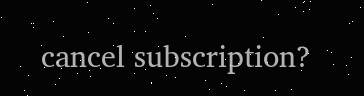cancel subscription?